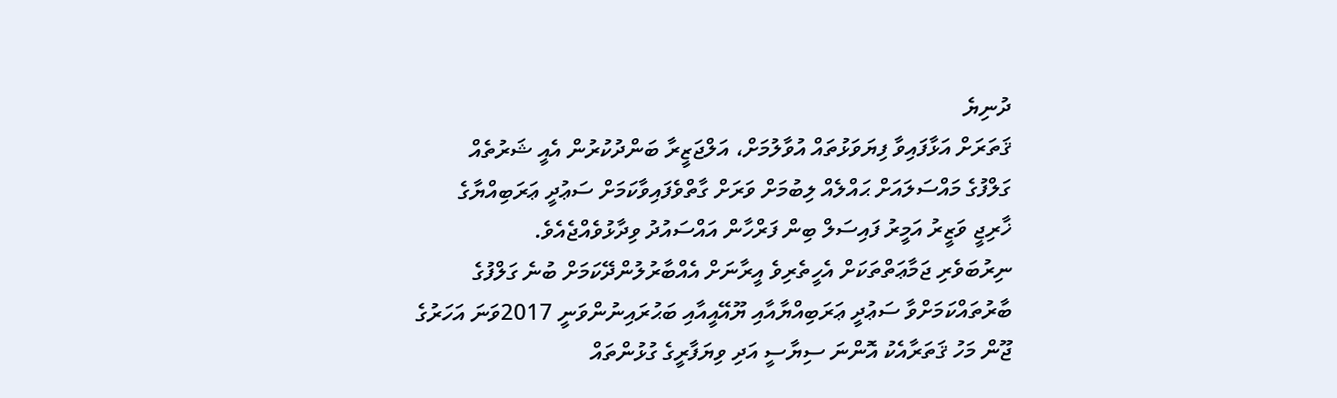ދުނިޔެ
ޤަތަރަށް އަޅާފައިވާ ފިޔަވަޅުތައް އުވާލުމަށް، އަލްޖަޒީރާ ބަންދުކުރުން އެއީ ޝަރުތެއް
ގަލްފުގެ މައްސަލައަށް ޙައްލެއް ލިބުމަށް ވަރަށް ގާތްވެފައިވާކަމަށް ސަޢުދީ ޢަރަބިއްޔާގެ ޚާރިޖީ ވަޒީރު އަމީރު ފައިސަލް ބިން ފަރްހާން އައްސައުދު ވިދާޅުވެއްޖެއެވެ.
ނިރުބަވެރި ޖަމާޢަތްތަކަށް އެހީތެރިވެ އީރާނަށް އެއްބާރުލުންދޭކަމަށް ބުނެ ގަލްފުގެ ބާރުތައްކަމަށްވާ ސަޢުދީ ޢަރަބިއްޔާއާއި ޔޫއޭއީއާއި ބަޙުރައިނުންވަނީ 2017ވަނަ އަހަރުގެ ޖޫން މަހު ޤަތަރާއެކު އޮންނަ ސިޔާސީ އަދި ވިޔަފާރީގެ ގުޅުންތައް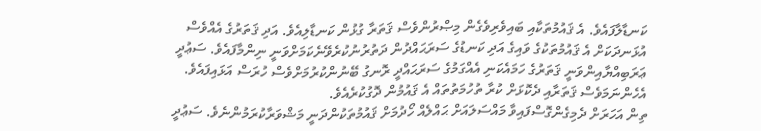ކަނޑާލާފައެވެ. އެ ޤައުމުތަކާއި ބައިވެރިވެގެން މިޞްރުންވެސް ޤަތަރާ ގުޅުން ކަނޑާލިއެވެ. އަދި ޤަތަރުގެ އެއްވެސް އުޅަނދަކަށް އެ ޤައުމުތަކުގެ ވައިގެ އަދި ކަނޑުގެ ސަރަޙައްދުން ދަތުރުނުކުރެވޭނެކަމަށްވަނީ ނިންމާފައެވެ. ސަޢުދީ ޢަރަބިއްޔާއިންވަނީ ޤަތަރުގެ ހަމައެކަނި އެއްގަމުގެ ސަރަޙައްދީ ރޮނގު ބޭނުންކުރުމަށްވެސް ހުރަސް އަޅައިފައެވެ. އެހެންނަމަވެސް ޤަތަރާއި ދެކޮޅަށް ކުރާ ތުހުމަތުތައް އެ ޤައުމުން ދޮގުކުރެއެވެ.
ތިން އަހަރަށް ދެމިގެންގޮސްފައިވާ މައްސަލައަށް ޙައްލެއް ހޯދުމަށް ޤައުމުތަކުންދަނީ މަޝްވަރާކުރަމުންނެވެ. ސަޢުދީ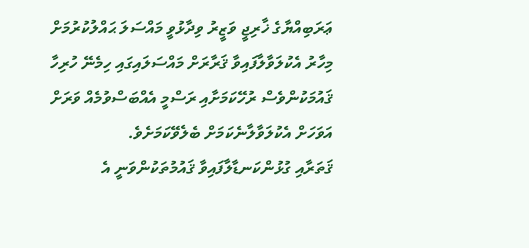ޢަރަބިއްޔާގެ ޚާރިޖީ ވަޒީރު ވިދާޅުވީ މައްސަލަ ޙައްލުކުރުމަށް މިހާރު އެކުލަވާލާފައިވާ ޤަރާރަށް މައްސަލައިގައި ހިމެނޭ ހުރިހާ ޤައުމަކުންވެސް ރުހޭކަމަށާއި ރަސްމީ އެއްބަސްވުމެއް ވަރަށް އަވަހަށް އެކުލަވާލާނެކަމަށް ބެލެވޭކަމަށެވެ.
ޤަތަރާއި ގުޅުންކަނޑާލާފައިވާ ޤައުމުތަކުންވަނީ އެ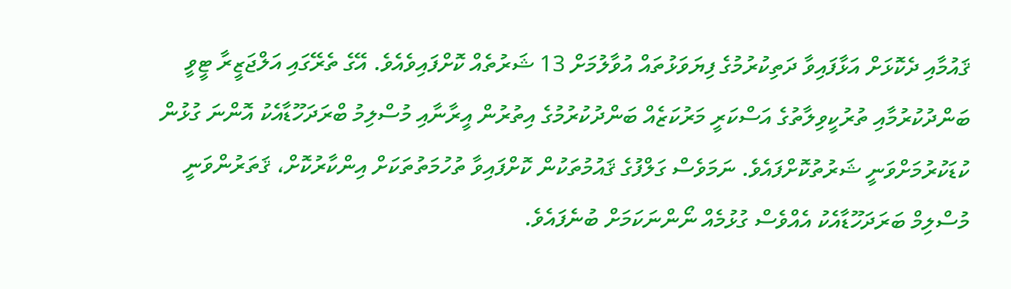ޤައުމާއި ދެކޮޅަށް އަޅާފައިވާ ދަތިކުރުމުގެ ފިޔަވަޅުތައް އުވާލުމަށް 13 ޝަރުތެއް ކޮށްފައިވެއެވެ. އޭގެ ތެރޭގައި އަލްޖަޒީރާ ޓީވީ ބަންދުކުރުމާއި ތުރުކީވިލާތުގެ އަސްކަރީ މަރުކަޒެއް ބަންދުކުރުމުގެ އިތުރުން އީރާނާއި މުސްލިމު ބްރަދަހޫޑާއެކު އޮންނަ ގުޅުން ކުޑަކުރުމަށްވަނީ ޝަރުތުކޮށްފައެވެ. ނަމަވެސް ގަލްފުގެ ޤައުމުތަކުން ކޮށްފައިވާ ތުހުމަތުތަކަށް އިންކާރުކޮށް، ޤަތަރުންވަނީ މުސްލިމް ބަރަދަހޫޑާއެކު އެއްވެސް ގުޅުމެއް ނޯންނަކަމަށް ބުނެފައެވެ.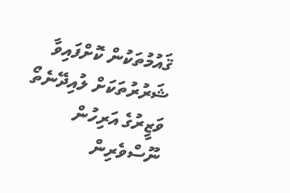ޤައުމުތަކުން ކޮށްފައިވާ ޝަރުރުތަކަށް ލުއިދޭނެތޯ ވަޒީރުގެ އަރިހުން ނޫސްވެރިން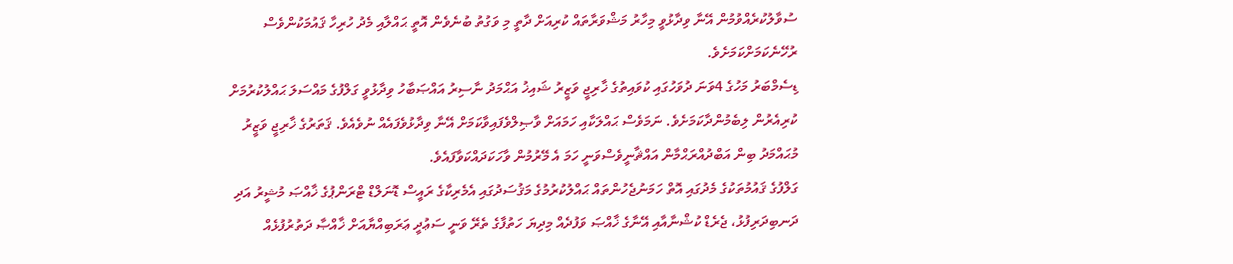ސުވާލުކުރެއްވުމުން އޭނާ ވިދާޅުވީ މިހާރު މަޝްވަރާތައް ކުރިއަށް ދާތީ މި ވަގުތު ބުނެވެން އޮތީ ޙައްލާއި މެދު ހުރިހާ ޤައުމަކުންވެސް ރުހޭނެކަމަށްކަމަށެވެ.
ޑިސެމްބަރު މަހުގެ 4ވަނަ ދުވަހުގައި ކުވައިތުގެ ޚާރިޖީ ވަޒީރު ޝައިޚު އަޙްމަދު ނާސިރު އައްޞަބާހު ވިދާޅުވީ ގަލްފުގެ މައްސަލަ ޙައްލުކުރުމަށް ކުރިއެރުން ލިބެމުންދާކަމަށެވެ. ނަމަވެސް ޙައްލަކާއި ހަމައަށް ވާޞިލްވެފައިވާކަމަށް އޭނާ ވިދާޅުވެފައެއް ނުވެއެވެ. ޤަތަރުގެ ޚާރިޖީ ވަޒީރު މުޙައްމަދު ބިން އަބްދުއްރަޙްމާން އައްޘާނީވެސްވަނީ ހަމަ އެ މޭރުމުން ވާހަކަދައްކަވާފައެވެ.
ގަލްފުގެ ޤައުމުތަކުގެ މެދުގައި އޮތް ހަމަނުޖެހުންތައް ޙައްލުކުރުމުގެ މަޤުސަދުގައި އެމެރިކާގެ ރައީސް ޑޮނަލްޑް ޓްރަންޕުގެ ޚާއްޞަ މުޝީރު އަދި ދަނބިދަރިފުޅު، ޖެރެޑް ކުޝްނާއާއި އޭނާގެ ޚާއްޞަ ވަފުދެއް މިދިޔަ ހަތުފާގެ ތެރޭ ވަނީ ސަޢުދީ ޢަރަބިއްޔާއަށް ޚާއްޞާ ދަތުރުފުޅެއް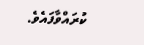ކުރައްވާފައެވެ.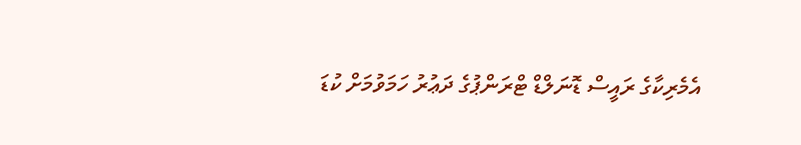އެމެރިކާގެ ރައީސް ޑޮނަލްޑް ޓްރަންޕުގެ ދަޢުރު ހަމަވުމަށް ކުޑަ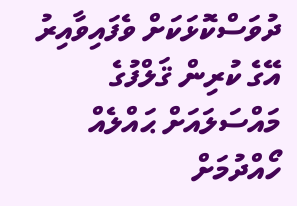ދުވަސްކޮޅަކަށް ވެފައިވާއިރު އޭގެ ކުރިން ޤަލްފުގެ މައްސަލައަށް ޙައްލެއް ހޯއްދުމަށް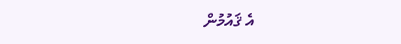އެ ޤައުމުން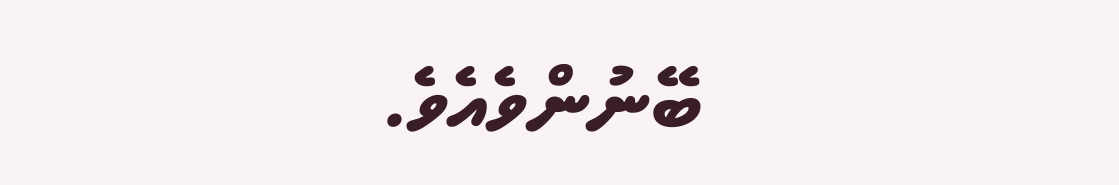ބޭނުންވެއެވެ.